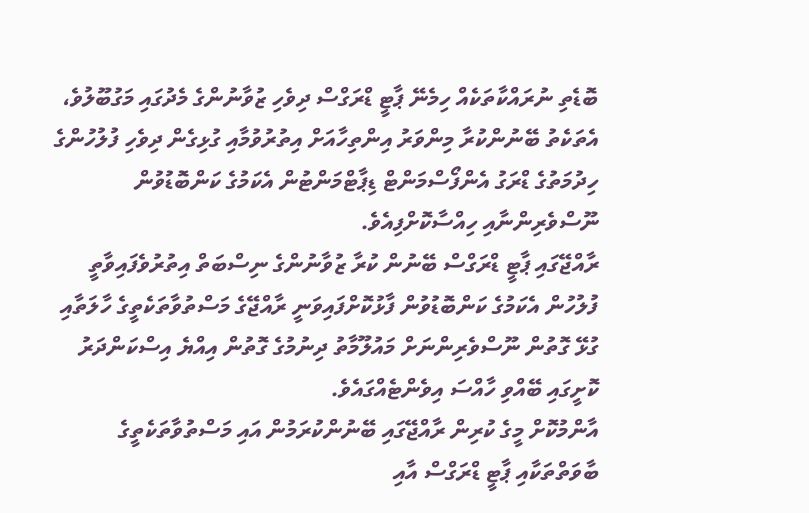ބޮޑެތި ނުރައްކާތަކެއް ހިމެނޭ ޕާޓީ ޑްރަގްސް ދިވެހި ޒުވާނުންގެ މެދުގައި މަގުބޫލުވެ، އެތަކެތު ބޭނުންކުރާ މިންވަރު އިންތިހާއަށް އިތުރުވުމާއި ގުޅިގެން ދިވެހި ފުލުހުންގެ ހިދުމަތުގެ ޑްރަގު އެންފޯސްމަންޓް ޑިޕާޓްމަންޓުން އެކަމުގެ ކަންބޮޑުވުން ނޫސްވެރިންނާއި ހިއްސާކޮށްފިއެވެ.
ރާއްޖޭގައި ޕާޓީ ޑްރަގްސް ބޭނުން ކުރާ ޒުވާނުންގެ ނިސްބަތް އިތުރުވެފައިވާތީ ފުލުހުން އެކަމުގެ ކަންބޮޑުވުން ފާޅުކޮށްފައިވަނީ ރާއްޖޭގެ މަސްތުވާތަކެތީގެ ހާލަތާއި ގުޅޭ ގޮތުން ނޫސްވެރިންނަށް މައުލޫމާތު ދިނުމުގެ ގޮތުން އިއްޔެ އިސްކަންދަރު ކޮށީގައި ބޭއްވި ހާއްސަ އިވެންޓެއްގައެވެ.
އާންމުކޮށް މީގެ ކުރިން ރާއްޖޭގައި ބޭނުންކުރަމުން އައި މަސްތުވާތަކެތީގެ ބާވަތްތަކާއި ޕާޓީ ޑްރަގްސް އާއި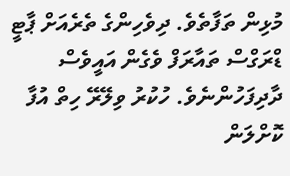މުޅިން ތަފާތެވެ. ދިވެހިންގެ ތެރެއަށް ޕާޓީ ޑްރަގްސް ތައާރަފް ވެގެން އައީވެސް ދާދިފަހުންނެވެ. ހުކުރު ވިލޭރޭ ހިތް އުފާ ކޮށްލަން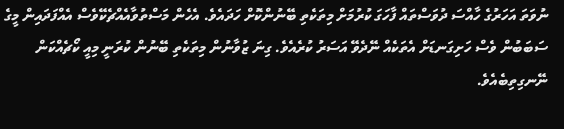ނުވަތަ އަހަރުގެ ހާއްސަ ދުވަސްތައް ފާހަގަ ކުރުމަށް މިތަކެތި ބޭނުންކޮށް ހަދައެވެ. އެހެން މަސްތުވާއެއްޗެކޭވެސް އެއްފަދައިން މީގެ ސަބަބުން ވެސް ހަށިގަނޑަށް އެތަކެއް ނޭދެވޭ އަސަރު ކުރެއެވެ. ގިނަ ޒުވާނުން މިތަކެތި ބޭނުން ކުރަނީ މިއީ ކޯޗެއްކަން ނޭނގިތިބެއެވެ.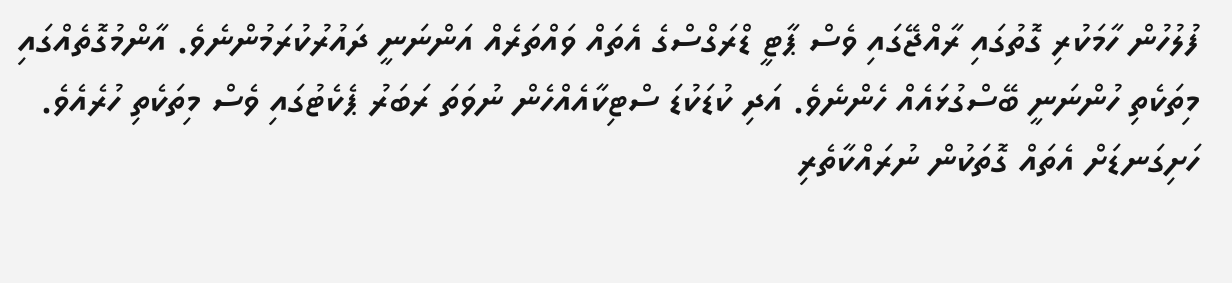ފުލުހުން ހާމަކުރި ގޮތުގައި ރާއްޖޭގައި ވެސް ޕާޓީ ޑްރަގްސްގެ އެތައް ވައްތަރެއް އަންނަނީ ދައުރުކުރަމުންނެވެ. އާންމުގޮތެއްގައި މިތަކެތި ހުންނަނީ ބޭސްގުޅައެއް ހެންނެވެ. އަދި ކުޑަކުޑަ ސްޓިކާއެއްހެން ނުވަތަ ރަބަރު ޕެކެޓުގައި ވެސް މިތަކެތި ހުރެއެވެ. ހަށިގަނޑަށް އެތައް ގޮތަކުން ނުރައްކާތެރި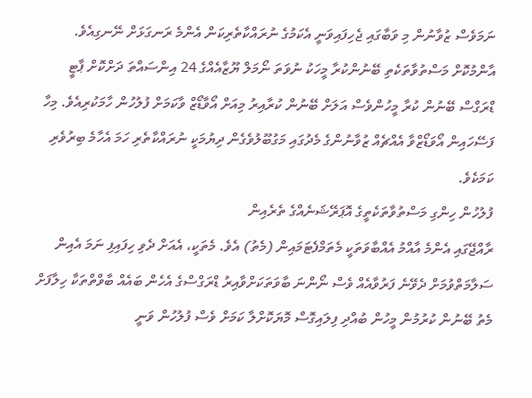ނަމަވެސް ޒުވާނުން މި ވަބާގައި ޖެހިފައިވަނީ އެކަމުގެ ނުރައްކާތެރިކަން އެންމެ ރަނގަޅަށް ނޭނގިއެވެ.
އާންމުކޮށް މަސްތުވާތަކެތި ބޭނުންކުރާ މީހަކު ނުވަތަ ނޯމަލް ޔޫޒާއެއްގެ 24 އިންސައްތަ ދަށްކޮށް ޕާޓީ ޑްރަގްސް ބޭނުން ކުރާ މީހުންވެސް އަލަށް ބޭނުން ކުރާއިރު މިއަށް އޯވާޑޯޒް ވާކަމަށް ފުލުހުން ހާމަކުރިއެވެ. މިހާ ފަސޭހައިން އޯވަޑޯޒްވާ އެއްޗެއް ޒުވާނުންގެ މެދުގައި މަގުބޫލުވެގެން ދިޔުމަކީ ނުރައްކާތެރި ހަމަ އެހާމެ ބިރުވެރި ކަމަކެވެ.
ފުލުހުން ހިންގި މަސްތުވާތަކެތީގެ އޮޕަރޭޝަނެއްގެ ތެރެއިން
ރާއްޖޭގައި އެންމެ އާއްމު އެއްބާވަތަކީ މެތަމްފެޓަމައިން (މެތު) އެވެ. މެތަކީ، އެއަށް ދެވި ހިފައިފި ނަމަ އެއިން ސަލާމަތްވުމަށް ދެވޭނެ ފަރުވާއެއް ވެސް ނޯންނަ ބާވަތަކަށްވާއިރު ޑްރަގްސްގެ އެހެން ބައެއް ބާވްތްތަކާ ހިލާފަށް މެތު ބޭނުން ކުރުމުން މީހުން ބުއްދި ފިލައިގޮސް މޮޔަކޮށްލާ ކަމަށް ވެސް ފުލުހުން ވަނީ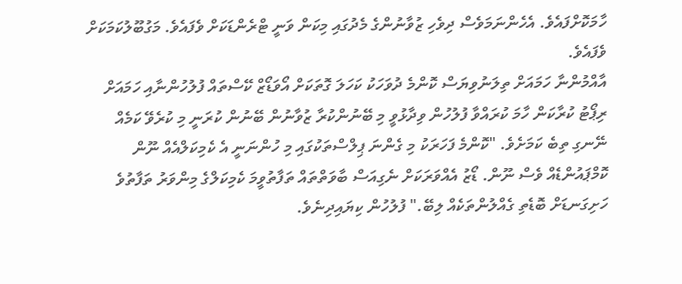ހާމަކޮށްފައެވެ. އެހެންނަމަވެސް ދިވެހި ޒުވާނުންގެ މެދުގައި މިކަން ވަނީ ޓްރެންޑަކަށް ވެފައެވެ. މަގުބޫލުކަމަކަށް ވެފައެވެ.
އާއްމުންނާ ހަމައަށް ތިލަނުވިޔަސް ކޮންމެ ދުވަހަކު ކަހަލަ ގޮތަކަށް އޯވަޑޯޒް ކޭސްތައް ފުލުހުންނާއި ހަމައަށް ރިޕޯޓު ކުރާކަން ހާމަ ކުރައްވާ ފުލުހުން ވިދާޅުވީ މި ބޭނުންކުރާ ޒުވާނުން ބޭނުން ކުރަނީ މި ކުރެވޭ ކަމެއް ނޭނގި ތިބެ ކަމަށެވެ. "ކޮންމެ ފަހަރަކު މި ގެންނަ ޕިލްސްތަކުގައި މި ހުންނަނީ އެ ކެމިކަލްއެއް ނޫން ކޮމްޕައުންޑެއް ވެސް ނޫން. ޑޯޒު އެއްވަރަކަށް ނެގިއަސް ބާވަތްތައް ތަފާތުވީމަ ކެމިކަލްގެ މިންވަރު ތަފާތުވެ ހަށިގަނޑަށް ބޮޑެތި ގެއްލުންތަކެއް ލިބޭ." ފުލުހުން ކިޔައިދިނެވެ.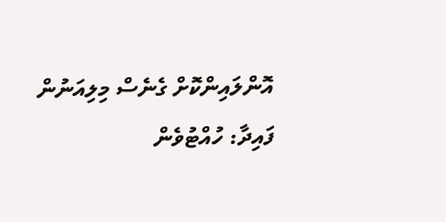އޮންލައިންކޮށް ގެނެސް މިލިއަނުން ފައިދާ: ހުއްޓުވެން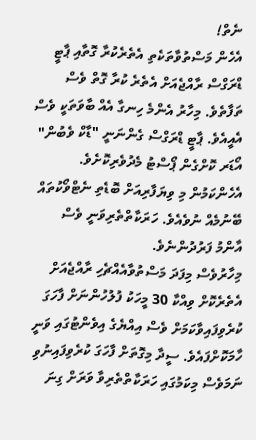ނެތް!
އެހެން މަސްތުވާތަކެތި އެތެރެކުރާ ގޮތާއި ޕާޓީ ޑްރަގްސް ރާއްޖެއަށް އެތެރެ ކުރާ ގޮތް ވެސް ތަފާތެވެ. މިހާރު އެންމެ ހިނގާ އެއް ބާވަތަކީ ވެސް އެއީއެވެ. ޕާޓީ ޑްރަގްސް ގެންނަނީ "ޑާކް ވެބުން" އޯޑަރ ކޮށްގެން ޕޯސްޓު މެދުވެރިކޮށެވެ. އެހެންކަމުން މި ވިޔަފާރިއަށް ބޮޑެތި ނެޓްވޯކުތައް ބޭނުމެއް ނުވެއެވެ. ހަރަކާތްތެރިވަނީ ވެސް އާންމު ފަރުދުންނެވެ.
މިހާރުވެސް މިފަދަ މަސްތުވާއެއްޗެހި ރާއްޖެއަށް އެތެރެކޮށް ވިއްކާ 30 މީހަކު ފުލުހުންނަށް ފާހަގަ ކުރެވިފައިވާކަމަށް ވެސް އިއްޔެގެ އިވެންޓުގައި ވަނީ ހާމަކޮށްފައެވެ. ސީދާ މިގޮތަށް ފާހަގަ ކުރެވިފައިނުވި ނަމަވެސް މިކަމުގައި ހަރަކާތްތެރިވާ ވަރަށް ގިނަ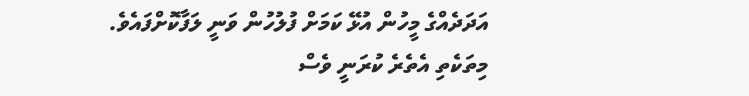އަދަދެއްގެ މީހުން އުޅޭ ކަމަށް ފުލުހުން ވަނީ ލަފާކޮށްފައެވެ.
މިތަކެތި އެތެރެ ކުރަނީ ވެސް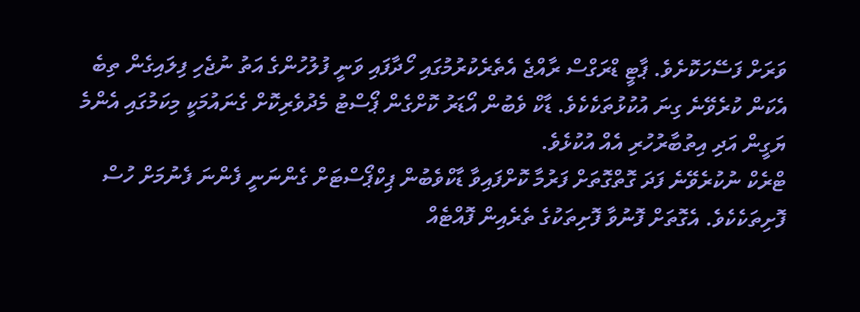ވަރަށް ފަސޭހަކޮށެވެ. ޕާޓީ ޑްރަގްސް ރާއްޖެ އެތެރެކުރުމުގައި ހޯދާފައި ވަނީ ފުލުހުންގެ އަތު ނުޖެހި ފިލައިގެން ތިބެ އެކަން ކުރެވޭނެ ގިނަ އުކުޅުތަކެކެވެ. ޑާކް ވެބުން އޯޑަރު ކޮށްގެން ޕޯސްޓު މެދުވެރިކޮށް ގެނައުމަކީ މިކަމުގައި އެންމެ ޔަގީން އަދި އިތުބާރުހުރި އެއް އުކުޅެވެ.
ޓްރެކް ނުކުރެވޭނެ ފަދަ ގޮތްގޮތަށް ފަރުމާ ކޮށްފައިވާ ޑާކްވެބުން ޕިކްޕޯސްޓަށް ގެންނަނީ ފެންނަ ފެނުމަށް ހުސް ފޮށިތަކެކެވެ. އެގޮތަށް ފޮނުވާ ފޮށިތަކުގެ ތެރެއިން ފޮއްޓެއް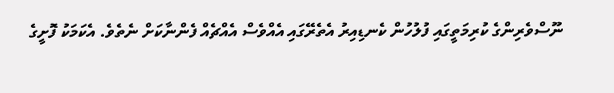ނޫސްވެރިންގެ ކުރިމަތީގައި ފުލުހުން ކެނޑިއިރު އެތެރޭގައި އެއްވެސް އެއްޗެއް ފެންނާކަށް ނެތެވެ. އެކަމަކު ފޮށީގެ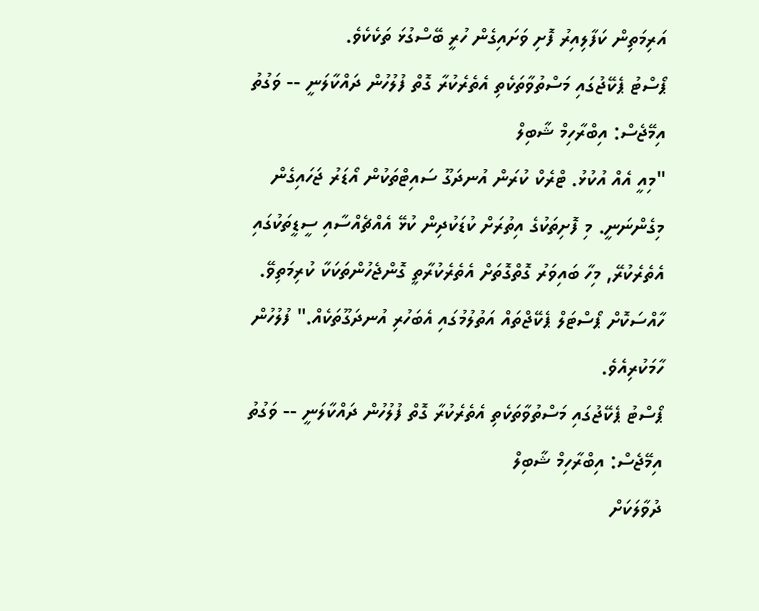އަރިމަތިން ކަފާލިއިރު ފޮށި ވަށައިގެން ހުރީ ބޭސްގުޅަ ތަކެކެވެ.
ޕޯސްޓު ޕެކޭޖުގައި މަސްތުވާތަކެތި އެތެރެކުރާ ގޮތް ފުލުހުން ދައްކާލަނީ -- ވަގުތު އިމޭޖެސް: އިބްރާހިމް ޝާބިލް
"މިއީ އެއް އުކުޅު. ޓްރެކް ކުރަން އުނދަގޫ ސައިޓްތަކުން އޯޑަރު ޖަހައިގެން މިގެންނަނީ. މި ފޮށިތަކުގެ އިތުރަށް ކުޑަކުދިން ކުޅޭ އެއްޗެއްސާއި ސީޑީތަކުގައި އެތެރެކުރޭ, މިހާ ބައިވަރު ގޮތްގޮތަށް އެތެރެކުރާތީ ގޮންޖެހުންތަކަކާ ކުރިމަތިވޭ. ހާއްސަކޮށް ޕޯސްޓަލް ޕެކޭޖްތައް އަތުލުމުގައި އެބަހުރި އުނދަގޫތަކެއް." ފުލުހުން ހާމަކުރިއެވެ.
ޕޯސްޓު ޕެކޭޖުގައި މަސްތުވާތަކެތި އެތެރެކުރާ ގޮތް ފުލުހުން ދައްކާލަނީ -- ވަގުތު އިމޭޖެސް: އިބްރާހިމް ޝާބިލް
ދުވާލަކަށް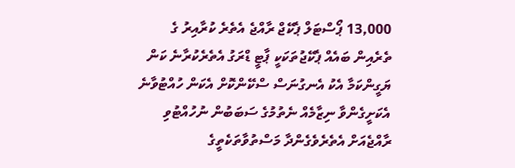13,000 ޕޯސްޓަލް ޕެކޭޖް ރާއްޖެ އެތެރެ ކުރާއިރު ގެ ތެރެއިން ބައެއް ޕެކޭޖުތަކަކީ ޕާޓީ ޑްރަގު އެތެރެކުރާނެ ކަން ޔަގީންކަމާ އެކު އެނގުނަސް ސްކޭންކޮށް އެކަން ހުއްޓުވާނެ އެކަށީގެންވާ ނިޒާމެއް ނެތުމުގެ ސަބަބުން ނުހުއްޓުވި ރާއްޖެއަށް އެތެރެވެގެންދާ މަސްތުވާތަކެތީގެ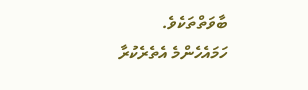ބާވަތްތަކެވެ.
ހަމައެހެންމެ އެތެރެކުރާ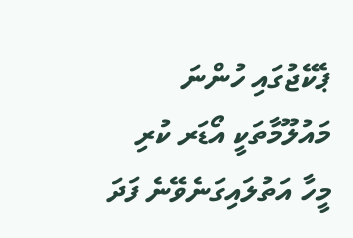ޕެކޭޖުގައި ހުންނަ މައުލޫމާތަކީ އޯޑަރ ކުރި މީހާ އަތުލައިގަނެވޭނެ ފަދަ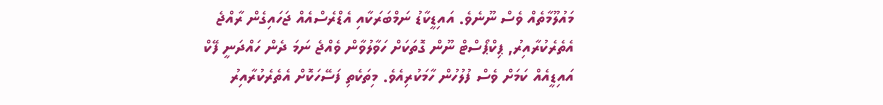މައުލޫމާތެއް ވެސް ނޫނެވެ. އައިޑީކާޑު ނަމްބަރަކާއި އެޑްރެސްއެއް ޖަހައިގެން ރާއްޖެ އެތެރެކުރާއިރު, ޕިކްޕޯސްޓް ނޫން ގޮތަކަށް ހަވާލުވާން ވެއްޖެ ނަމަ ދެން ހައްދަނީ ފޭކް އައިޑީއެއް ކަމަށް ވެސް ފުލުހުން ހާމަކުރިއެވެ. މިތަކެތި ފަސޭހަކޮށް އެތެރެކުރާއިރު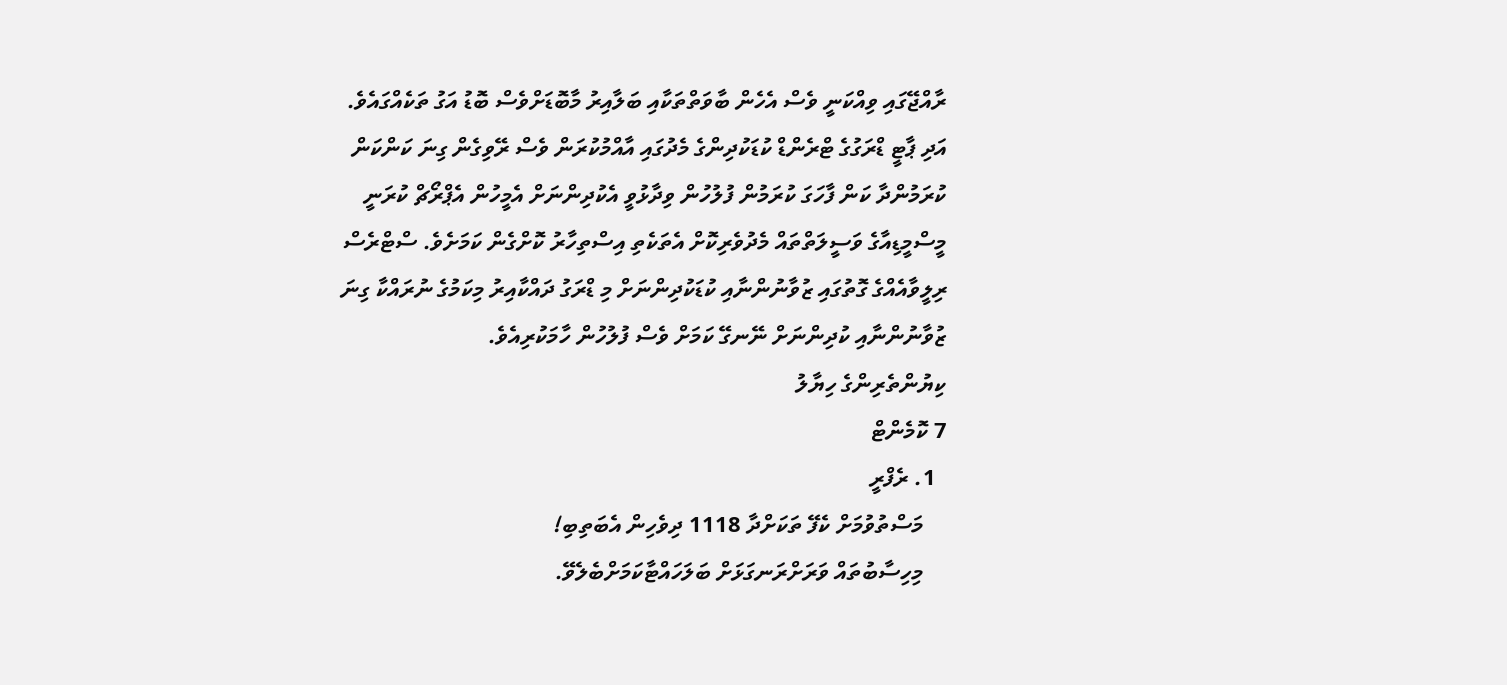ރާއްޖޭގައި ވިއްކަނީ ވެސް އެހެން ބާވަތްތަކާއި ބަލާއިރު މާބޮޑަށްވެސް ބޮޑު އަގު ތަކެއްގައެވެ.
އަދި ޕާޓީ ޑްރަގުގެ ޓްރެންޑް ކުޑަކުދިންގެ މެދުގައި އާއްމުކުރަން ވެސް ރޭވިގެން ގިނަ ކަންކަން ކުރަމުންދާ ކަން ފާހަގަ ކުރަމުން ފުލުހުން ވިދާޅުވީ އެކުދިންނަށް އެމީހުން އެޕްރޯޗް ކުރަނީ މީސްމީޑިއާގެ ވަސީލަތްތައް މެދުވެރިކޮށް އެތަކެތި އިސްތިހާރު ކޮށްގެން ކަމަށެވެ. ސްޓްރެސް ރިލީވާއެއްގެ ގޮތުގައި ޒުވާނުންނާއި ކުޑަކުދިންނަށް މި ޑްރަގު ދައްކާއިރު މިކަމުގެ ނުރައްކާ ގިނަ ޒުވާނުންނާއި ކުދިންނަށް ނޭނގޭ ކަމަށް ވެސް ފުލުހުން ހާމަކުރިއެވެ.
ކިޔުންތެރިންގެ ހިޔާލު
7 ކޮމެންޓް
  1. ރެފްރީ
    މަސްތުވުމަށް ކެފޭ ތަކަށްދާ 1118 ދިވެހިން އެބަތިބި!
    މިހިސާބުތައް ވަރަށްރަނގަޅަށް ބަލަހައްޓާކަމަށްބެލެވޭ.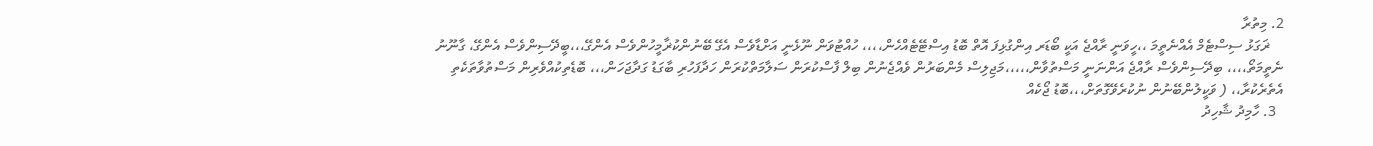2. މިތުރާ
    ޜަގަޅު ސިސްޓެމް އެއްނެތީމަ ،،ހީވަނީ ރާއްޖެ އަކީ ބޯޑަރ އިންގުޅިފަ އޮތް ބޮޑު އިސްޓޭޓެއްހެން،،،، ހުއްޓުވަން ނޫޅެނީ އަށްޑާވެސް އެގޭ ބޭނުންކުޜާމީހުންވެސް އެންގޭ،،،ބީދޭސިންވެސް އެންގޭ، ގާނޫނު ނެތީމަތޯ،،،، ބިދޭސިންވެސް ރާއްޖެ އަންނަނީ މަސްތުވާން،،،،،މަޖިލިސް މެންބަރުން ވެއްޖެނުން ބިލް ފާސްކުރަން ސަލާމަތްކުރަން ހަދާފަހުރި ބާގަޑު ގަދާޖަހަން،،، ބޮޑެތިކުއްވެރިން މަސްތުވާތަކެތި އެތެރެކުރާ،، ( ވަކީލުންބޭނުން ނުކުރެވޭގޮތަށް،،،ބޮޑު ޖޯކެއް
  3. ހާމިދު ޝާހިދު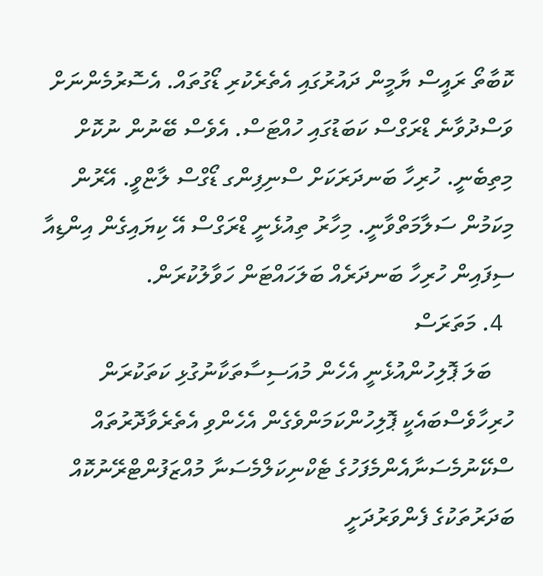ކޮބާތޯ ރައީސް ޔާމީން ދައުރުގައި އެތެރެކުރި ޑޯގުތައް. އެސޮރުމެންނަށް ވަސްދުވާނެ ޑްރަގްސް ކަބަޑުގައި ހުއްޓަސް. އެވެސް ބޭނުން ނުކޮށް މިތިބެނީ. ހުރިހާ ބަނދަރަކަށް ސްނިފިންގ ޑޯގްސް ލާޏްވީ. އޭރުން މިކަމުން ސަލާމަތްވާނީ. މިހާރު ތިއުޅެނީ ޑްރަގްސް އޭ ކިޔައިގެން އިންޑިއާ ސިފައިން ހުރިހާ ބަނދަރެއް ބަލަހައްޓަން ހަވާލުކުރަން.
  4. މަތަރަސް
    ބަލަ ޕޮލިހުންއުޅެނީ އެހެން މުއަސިސާތަކާނުގުޅި ކަތަކުރަން ހުރިހާވެސްބައެކީ ޕޮލިހުންކަމަންވެގެން އެހެންވި އެތެރެވާދޮރުތައް ސްކޭނުމެސަނާއެންމެފަހުގެ ޓެކްނިކަލްމެސަނާ މުއްޒަފުންޓްރޭނުކޮއް ބަދަރުތަކުގެ ފެންވަރުދަށީ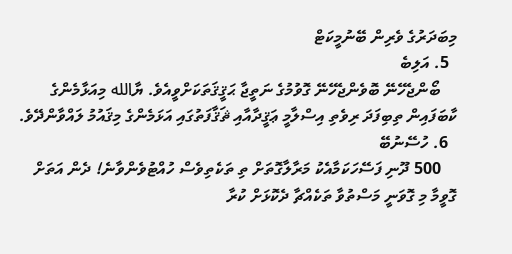މިބަދަރުގެ ވެރިން ބޭނުމީކަޓް
  5. އަލިބެ
    ބޯންޖެހޭނޭ ބޮވެންޖެހޭނޭ ގޮވުމުގެ ނަތީޖާ ޙަޤީޤަތަކަށްވީއެވެ. ޔާالله މިއަޅާމެންގެ ކާބަފައިން ތިބިފަދަ ރިވެތި އިސްލާމީ ޢަޤީދާއާއި ޘަޤާފަތުގައި އަޅަމެންގެ މިޤައުމު ލައްވާންދޭވެ.
  6. ހުސޭނުބޭ
    500 ދޫނި ފަސޭހަކަމާއެކު މަރާލާގޮތަށް ތި ތަކެތިވެސް ހުއްޓުވެންވާނެ! ދެން އަތަށް ގޮވީމާ މި ގޮވަނީ މަސްތުވާ ތަކެއްޗާ ދެކޮޅަށް ކުރާ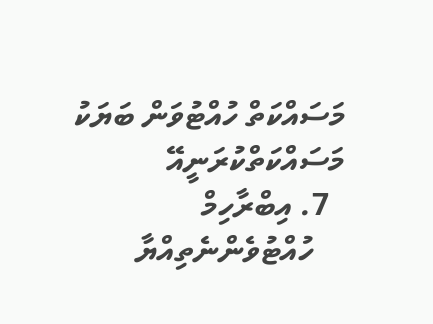މަސައްކަތް ހުއްޓުވަން ބަޔަކު މަސައްކަތްކުރަނީއޭ
  7. އިބްރާހިމް
    ހުއްޓުވެންނެތިއްޔާ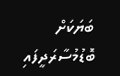ބަޔަކަށް ބޮޑުމުސާރަދީފައި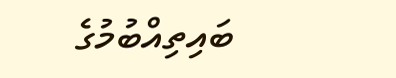ބައިތިއްބުމުގެ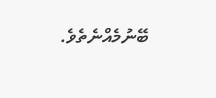ބޭނުމެއްނެތެވެ.